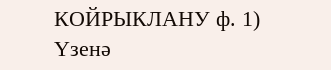КОЙРЫКЛАНУ ф. 1) Үзенә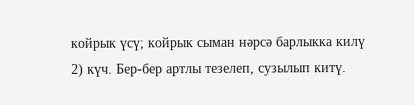койрык үсү; койрык сыман нәрсә барлыкка килү 2) күч. Бер-бер артлы тезелеп, сузылып китү.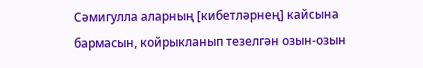Сәмигулла аларның [кибетләрнең] кайсына бармасын, койрыкланып тезелгән озын-озын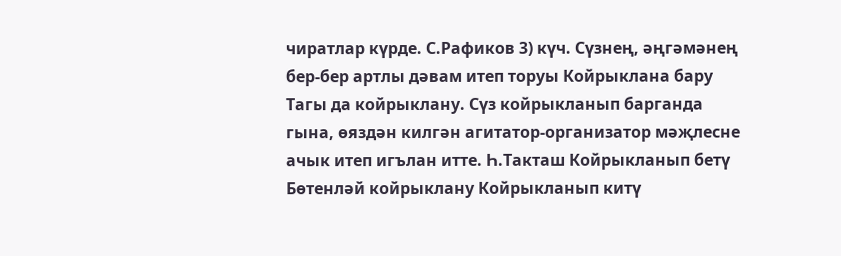чиратлар күрде. С.Рафиков 3) күч. Сүзнең, әңгәмәнең бер-бер артлы дәвам итеп торуы Койрыклана бару Тагы да койрыклану. Сүз койрыкланып барганда гына, өяздән килгән агитатор-организатор мәҗлесне ачык итеп игълан итте. Һ.Такташ Койрыкланып бетү Бөтенләй койрыклану Койрыкланып китү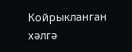Койрыкланган хәлгә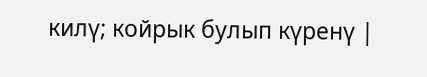килү; койрык булып күренү |